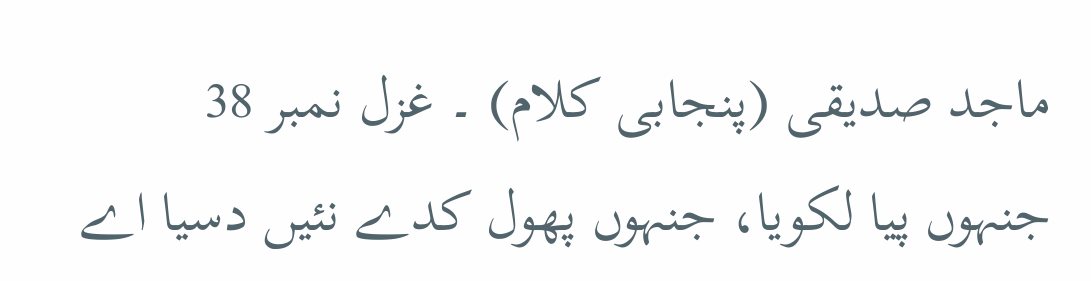ماجد صدیقی (پنجابی کلام) ۔ غزل نمبر 38
جنہوں پیا لکویا، جنہوں پھول کدے نئیں دسیا اے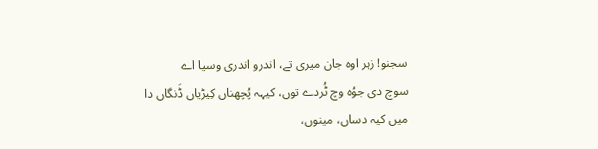سجنو! زہر اوہ جان میری تے، اندرو اندری وسیا اے
سوچ دی جوُہ وچ ٹُردے توں، کیہہ پُچھناں کِیڑیاں ڈَنگاں دا
میں کیہ دساں، مینوں،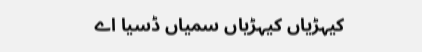کیہڑیاں کیہڑیاں سمیاں ڈسیا اے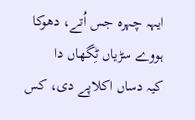ایہہ چہرہ جس اُتے، دھوکا ہووے سڑیاں ٹِگھاں دا
کیہ دساں اکلاپے دی، کس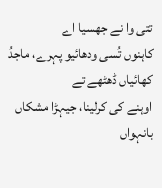تتی وا نے جھسیا اے
کاہنوں تُسی ودھائیو پہرے، ماجدُ کھائیاں ڈھٹھے تے
اوہنے کی کرلینا، جیہڑا مشکاں بانہواں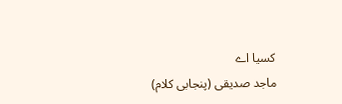کسیا اے
ماجد صدیقی (پنجابی کلام)